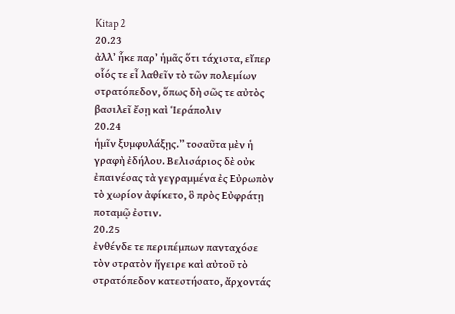Kitap 2
20.23
ἀλλ’ ἧκε παρ’ ἡμᾶς ὅτι τάχιστα, εἴπερ οἷός τε εἶ λαθεῖν τὸ τῶν πολεμίων στρατόπεδον, ὅπως δὴ σῶς τε αὐτὸς βασιλεῖ ἔσῃ καὶ Ἱεράπολιν
20.24
ἡμῖν ξυμφυλάξῃς.” τοσαῦτα μὲν ἡ γραφὴ ἐδήλου. Βελισάριος δὲ οὐκ ἐπαινέσας τὰ γεγραμμένα ἐς Εὐρωπὸν τὸ χωρίον ἀφίκετο, ὃ πρὸς Εὐφράτῃ ποταμῷ ἐστιν.
20.25
ἐνθένδε τε περιπέμπων πανταχόσε τὸν στρατὸν ἤγειρε καὶ αὐτοῦ τὸ στρατόπεδον κατεστήσατο, ἄρχοντάς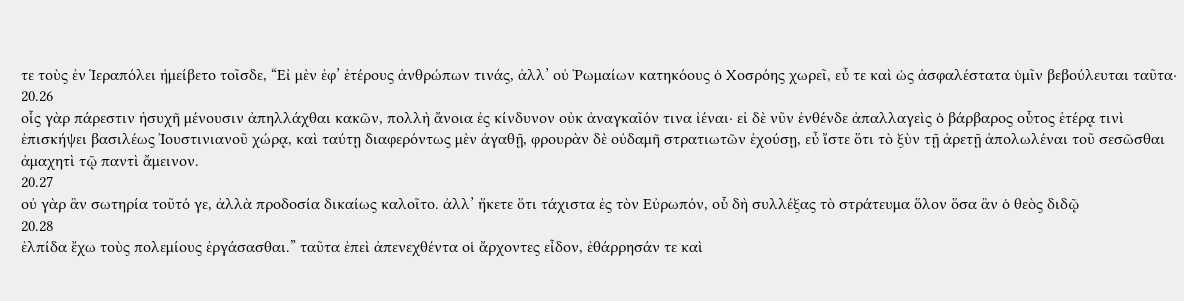τε τοὺς ἐν Ἱεραπόλει ἠμείβετο τοῖσδε, “Εἰ μὲν ἐφ’ ἑτέρους ἀνθρώπων τινάς, ἀλλ’ οὐ Ῥωμαίων κατηκόους ὁ Χοσρόης χωρεῖ, εὖ τε καὶ ὡς ἀσφαλέστατα ὑμῖν βεβούλευται ταῦτα·
20.26
οἷς γὰρ πάρεστιν ἡσυχῆ μένουσιν ἀπηλλάχθαι κακῶν, πολλὴ ἄνοια ἐς κίνδυνον οὐκ ἀναγκαῖόν τινα ἰέναι· εἰ δὲ νῦν ἐνθένδε ἀπαλλαγεὶς ὁ βάρβαρος οὗτος ἑτέρᾳ τινὶ ἐπισκήψει βασιλέως Ἰουστινιανοῦ χώρᾳ, καὶ ταύτῃ διαφερόντως μὲν ἀγαθῇ, φρουρὰν δὲ οὐδαμῆ στρατιωτῶν ἐχούσῃ, εὖ ἴστε ὅτι τὸ ξὺν τῇ ἀρετῇ ἀπολωλέναι τοῦ σεσῶσθαι ἀμαχητὶ τῷ παντὶ ἄμεινον.
20.27
οὐ γὰρ ἂν σωτηρία τοῦτό γε, ἀλλὰ προδοσία δικαίως καλοῖτο. ἀλλ’ ἥκετε ὅτι τάχιστα ἐς τὸν Εὐρωπόν, οὗ δὴ συλλέξας τὸ στράτευμα ὅλον ὅσα ἂν ὁ θεὸς διδῷ
20.28
ἐλπίδα ἔχω τοὺς πολεμίους ἐργάσασθαι.” ταῦτα ἐπεὶ ἀπενεχθέντα οἱ ἄρχοντες εἶδον, ἐθάρρησάν τε καὶ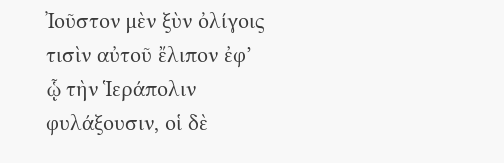Ἰοῦστον μὲν ξὺν ὀλίγοις τισὶν αὐτοῦ ἔλιπον ἐφ’ ᾧ τὴν Ἱεράπολιν φυλάξουσιν, οἱ δὲ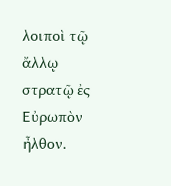λοιποὶ τῷ ἄλλῳ στρατῷ ἐς Εὐρωπὸν ἦλθον.